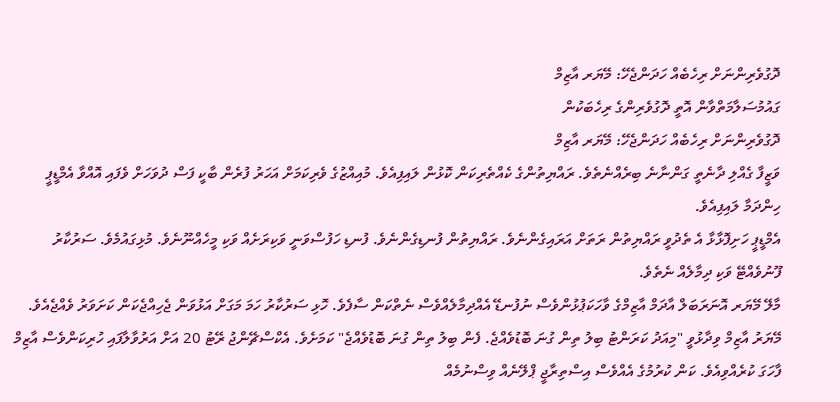ދޮގުވެރިންނަށް ރިހެބެއް ހަދަންޖެހޭ: މޭޔަރ އާޒިމް
ގައުމުސަލާމަތްވާން އޮތީ ދޮގުވެރިންގެ ރިހެބަކުން
ދޮގުވެރިންނަށް ރިހެބެއް ހަދަންޖެހޭ: މޭޔަރ އާޒިމް
ވަޒީފާ ގެއްލި ދާނެތީ ގަންނާނެ ބިރެއްނެތެވެ. ރައްޔިތުންގެ ކެއްތެރިކަން ކޮޅުން ލައިފިއެވެ. މުއިއްޒުގެ ވެރިކަމަށް އަހަރު ފުރެން ބާކީ ފަސް ދުވަހަށް ވެފައި އޮއްވާ އެމްޑީޕީ ހިންދަމާ ލައިފިއެވެ.
އެމްޑީޕީ ހަށިފޮޅާޅާ އެ ތެދުވީ ރައްޔިތުން ރަތަށް އަރައިގެންނެވެ. ރައްޔިތުން ފުނޑިގެންނެވެ. ފުނޑި ހަފުސްވަނީ ވަކިރަށެއް ވަކި މީހެއްނޫނެވެ. މުޅިގައުމެވެ. ސަރުކާރު ފޫނުވެއްޓޭ ވަކި ދިމާލެއް ނެތެވެ.
މާލޭ މޭޔަރ އޮނަރަބަލް އާދަމް އާޒިމްގެ ވާހަކަޕުޅުންވެސް ނުފުނޑޭ އެއްދިމާލެއްވެސް ނެތްކަން ސާފެވެ. ހޮޅި ސަރުކާރު ހަމަ މަގަށް އަޅުވަން ޖެހިއްޖެކަން ކަށަވަރު ވެއްޖެއެވެ.
މޭޔަރު އާޒިމް ވިދާޅުވީ "މިއަދު ކަރަންޓު ބިލު ތިން ގުނަ ބޮޑުވެއްޖެ. ފެން ބިލު ތިން ގުނަ ބޮޑުވެއްޖެ" ކަމަށެވެ. އެކްސްޗޭންޖު ރޭޓު 20 އަށް އަރުވާލާފައި ހުރިކަންވެސް އާޒިމް ފާހަގަ ކުރެއްވިއެވެ. ކަން ކުރުމުގެ އެއްވެސް އިސްތިރާޖީ ޕްލޭނެއް ވިސްނުމެއް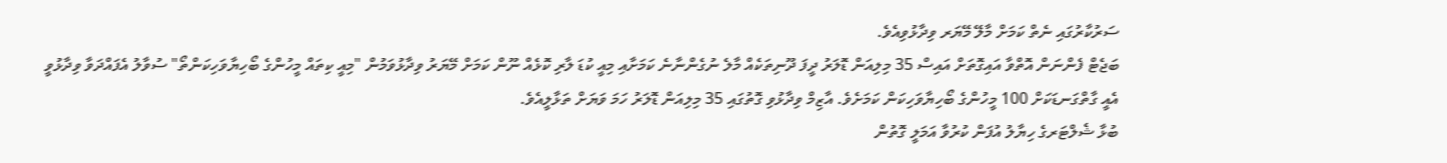ސަރުކާރުގައި ނެތް ކަމަށް މާލޭ މޭޔަރ ވިދާޅުވިއެވެ.
ބަޖެޓް ފެންނަން އޮތްވާ އައިގޮތަށް އައިސް 35 މިލިއަން ޑޮލަރު ދީފަ ދޫނިތަކެއް މާލެ ނުގެންނާނެ ކަމަށާއި މިއީ ކުޑަ ލާރި ކޮޅެއް ނޫން ކަމަށް މޭޔަރު ވިދާޅުވަމުން "މިއީ ކިތައް މީހުންގެ ބޯހިޔާވަހިކަންތޯ" ސުވާލު އެފައްދަވާ ވިދާޅުވީ އެއީ ގާތްގަނޑަކަށް 100 މީހުންގެ ބޯހިޔާވަހިކަން ކަމަށެވެ. އާޒިމް ވިދާޅުވި ގޮތުގައި 35 މިލިއަން ޑޮލަރު ހަމަ ވަޔަށް ތަޅާލީއެވެ.
ބުޅާ ޝެލްޓަރގެ ހިޔާލު އުފަން ކުރުވާ އަމަލީ ގޮތުން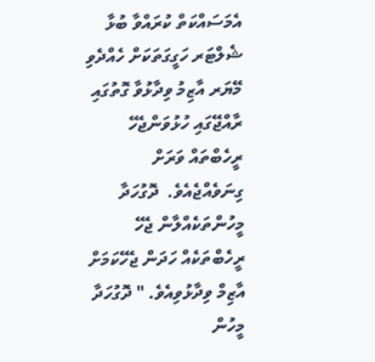އެމަސައްކަތް ކުރައްވާ ބުޅާ ޝެލްޓަރ ހަގީގަތަކަށް ހެއްދެވި މޭޔަރ އާޒިމު ވިދާޅުވާ ގޮތުގައި ރާއްޖޭގައި ހުޅުވަންޖެހޭ ރީހެބްތައް ވަރަށް ގިނަވެއްޖެއެވެ.  ދޮގުހަދާ މީހުންތަކެއްލާން ޖެހޭ ރީހެބްތަކެއް ހަދަން ޖެހޭކަމަށް އާޒިމް ވިދާޅުވިއެވެ. " ދޮގުހަދާ މީހުން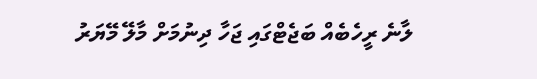ލާނެ ރީހެބެއް ބަޖެޓްގައި ޖަހާ ދިނުމަށް މާލޭ މޭޔަރު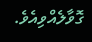ގޮވާލެއްވިއެވެ.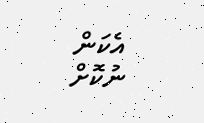އެކަން ނުކޮށް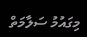މިގައުމު ސަލާމަތް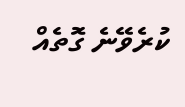ކުރެވޭނެ ގޮތެއް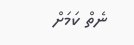ނެތް ކަމަށް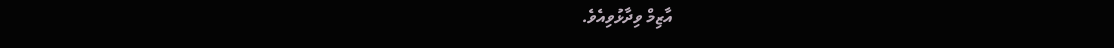އާޒިމް ވިދާޅުވިއެވެ.